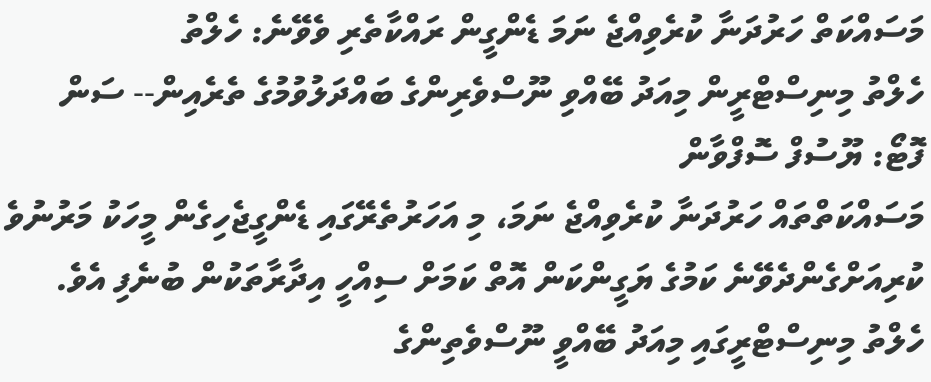މަސައްކަތް ހަރުދަނާ ކުރެވިއްޖެ ނަމަ ޑެންގީން ރައްކާތެރި ވެވޭނެ: ހެލްތު
ހެލްތު މިނިސްޓްރީން މިއަދު ބޭއްވި ނޫސްވެރިންގެ ބައްދަލުވުމުގެ ތެރެއިން-- ސަން ފޮޓޯ: ޔޫސުފް ސޮފްވާން
މަސައްކަތްތައް ހަރުދަނާ ކުރެވިއްޖެ ނަމަ، މި އަހަރުތެރޭގައި ޑެންގީޖެހިގެން މީހަކު މަރުނުވެ ކުރިއަށްގެންދެވޭނެ ކަމުގެ ޔަގީންކަން އޮތް ކަމަށް ސިއްހީ އިދާރާތަކުން ބުނެފި އެވެ.
ހެލްތު މިނިސްޓްރީގައި މިއަދު ބޭއްވީ ނޫސްވެތިންގެ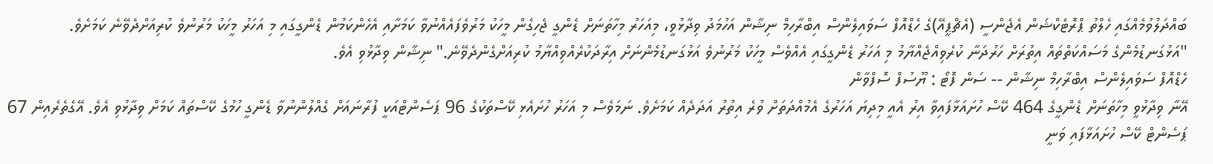ބައްދަލުވުމެއްގައި ހެލްތު ޕްރޮޓެކްޝަން އެޖެންސީ (އެޗްޕީއޭ)ގެ ހެޑްއޮފް ސަވައިލެންސް އިބްރާހިމް ނިޝާން އަހުމަދު ވިދާޅުވީ، މިއަހަރު މިހާތަނަށް ޑެންގީ ޖެހިގެން މީހަކު މަރުވެފައެއްނުވާ ކަމަށާއި އެހެންކަމުން ޑެންގީގައި މި އަހަރު މީހަކު މަރުނުވެ ކުރިއަށްދެވޭނެ ކަމަށެވެ.
"އަޅުގަނޑުމެންގެ މަސައްކަތްތައް އިތުރަށް ހަރުދަނާ ކުރެވިއްޖެއްޔާމު މި އަހަރު ޑެންގީގައި އެއްވެސް މީހަކު މަރުނުވެ އަޅުގަނޑުމެންނަށް އިރާދަކުރެއްވިއްޔާމު ކުރިއަށްގެންދެވޭނެ." ނިޝާން ވިދާޅުވި އެވެ.
ހެޑްއޮފް ސަވައިލެންސް އިބްރާހިމް ނިޝާން -- ސަން ފޮޓޯ : ޔޫސުފް ސޮފްވާން
އޭނާ ވިދާޅުވީ މިހާތަނަށް ޑެންގީގެ 464 ކޭސް ހުށައަޅާފައިވާ އިރު އެއީ މިދިޔަ އަހަރުގެ އެމުއްދަތަށް ވުރެ އިތުރު އަދަދެއް ކަމަށެވެ. ނަމަވެސް މި އަހަރު ހުށައެޅި ކޭސްތަކުގެ 96 ޕަސެންޓްއަކީ ފުރާނައަށް ގެއްލުންނުވާ ޑެންގީ ހުމުގެ ކޭސްތައް ކަމަށް ވިދާޅުވި އެވެ. އޭގެތެރެއިން 67 ޕަސެންޓް ކޭސް ހުށައަޅާފައި ވަނީ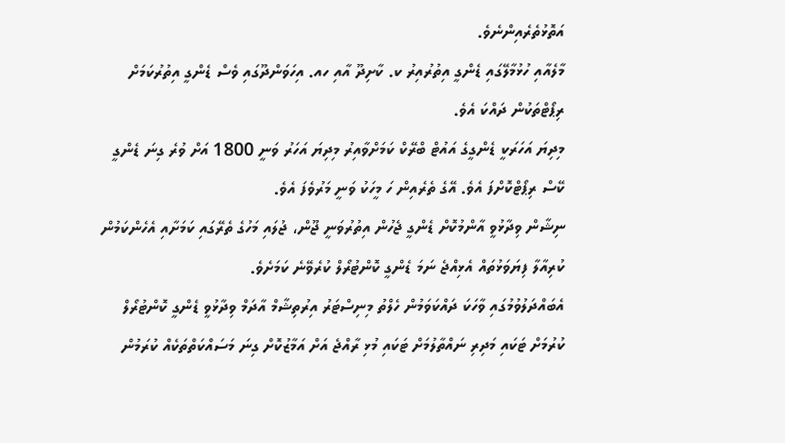އަތޮޅުތެރެއިންނެވެ.
މާލެއާއި ހުޅުމާލޭގައި ޑެންގީ އިތުރުއިރު ކ. ކާށިދޫ އާއި ހއ. އިހަވަންދޫގައި ވެސް ޑެންގީ އިތުރުކަމަށް ރިޕޯޓްތަކުން ދައްކަ އެވެ.
މިދިޔަ އަހަރަކީ ޑެންގީގެ އައުޓް ބްރޭކް ކަމަށްވާއިރު މިދިޔަ އަހަރު ވަނީ 1800 އަށް ވުރެ ގިނަ ޑެންގީ ކޭސް ރިޕޯޓްކޮށްފަ އެވެ. އޭގެ ތެރެއިން ހަ މީހަކު ވަނީ މަރުވެފަ އެވެ.
ނިޝާން ވިދާޅުވީ އާންމުކޮށް ޑެންގީ ޖެހުން އިތުރުވަނީ ޖޫން، ޖުލައި މަހުގެ ތެރޭގައި ކަމަށާއި އެހެންކަމުން ކުރިއާލާ ފިޔަވަޅުތައް އެޅިއްޖެ ނަމަ ޑެންގީ ކޮންޓުރޯލް ކުރެވޭނެ ކަމަށެވެ.
އެބައްދަލުވުމުގައި ވާހަކަ ދައްކަވަމުން ހެލްތު މިނިސްޓަރު އިރުތިޝާމް އާދަމް ވިދާޅުވީ ޑެންގީ ކޮންޓުރޯލް ކުރުމަށް ޓަކައި މަދިރި ނައްތާލުމަށް ޓަކައި މުޅި ރާއްޖެ އަށް އަމާޒުކޮށް ގިނަ މަސައްކަތްތަކެއް ކުރަމުން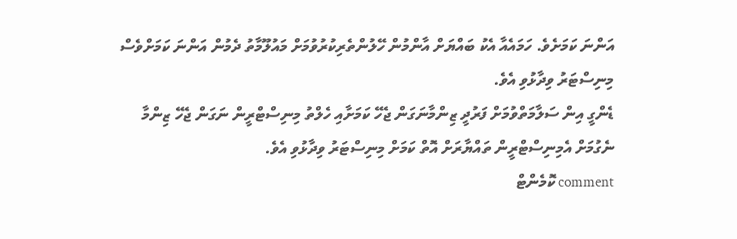އަންނަ ކަމަށެވެ. ހަމައެއާ އެކު ބައްޔަށް އާންމުން ހޭލުންތެރިކުރުވުމަށް މައުލޫމާތު ދެމުން އަންނަ ކަމަށްވެސް މިނިސްޓަރު ވިދާޅުވި އެވެ.
ޑެންގީ އިން ސަލާމަތްވުމަށް ފަރުދީ ޒިންމާނަގަން ޖެހޭ ކަމަށާއި ހެލްތު މިނިސްޓްރީން ނަގަން ޖެހޭ ޒިންމާ ނެގުމަށް އެމިނިސްޓްރީން ތައްޔާރަށް އޮތް ކަމަށް މިނިސްޓަރު ވިދާޅުވި އެވެ.
comment ކޮމެންޓް